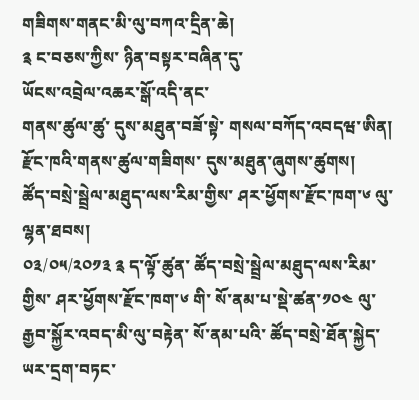གཟིགས་གནང་མི་ལུ་བཀའ་དྲིན་ཆེ།
༉ ང་བཅས་ཀྱིས་ ཉིན་བསྟར་བཞིན་དུ་
ཡོངས་འབྲེལ་འཆར་སྒོ་འདི་ནང་
གནས་ཚུལ་ཚུ་ དུས་མཐུན་བཟོ་སྟེ་ གསལ་བཀོད་འབདཝ་ཨིན།
རྫོང་ཁའི་གནས་ཚུལ་གཟིགས་ དུས་མཐུན་ཞུགས་ཚུགས།
ཚོད་བསྲེ་སྦྲེལ་མཐུད་ལས་རིམ་གྱིས་ ཤར་ཕྱོགས་རྫོང་ཁག་༦ ལུ་ ལྷན་ཐབས།
༠༣/༠༥/༢༠༡༣ ༉ ད་ལྟོ་ཚུན་ ཚོད་བསྲེ་སྦྲེལ་མཐུད་ལས་རིམ་གྱིས་ ཤར་ཕྱོགས་རྫོང་ཁག་༦ གི་ སོ་ནམ་པ་སྡེ་ཚན་༡༠༤ ལུ་ རྒྱབ་སྐྱོར་འབད་མི་ལུ་བརྟེན་ སོ་ནམ་པའི་ ཚོད་བསྲེ་ཐོན་སྐྱེད་ ཡར་དྲག་བཏང་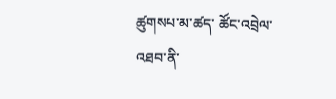ཚུགསཔ་མ་ཚད་ ཚོང་འབྲེལ་འཐབ་ནི་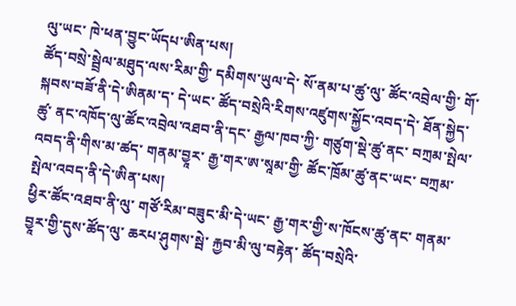ལུ་ཡང་ ཁེ་ཕན་བྱུང་ཡོདཔ་ཨིན་པས།
ཚོད་བསྲེ་སྦྲེལ་མཐུད་ལས་རིམ་གྱི་ དམིགས་ཡུལ་དེ་ སོ་ནམ་པ་ཚུ་ལུ་ ཚོང་འབྲེལ་གྱི་ གོ་སྐབས་བཟོ་ནི་དེ་ཨིནམ་ད་ དེ་ཡང་ ཚོད་བསྲེའི་རིགས་འཛུགས་སྐྱོང་འབད་དེ་ ཐོན་སྐྱེད་ཚུ་ ནང་འཁོད་ལུ་ཚོང་འབྲེལ་འཐབ་ནི་དང་ རྒྱལ་ཁབ་ཀྱི་ གཙུག་སྡེ་ཚུ་ནང་ བཀྲམ་སྤེལ་འབད་ནི་གིས་མ་ཚད་ གནམ་བྱཱར་ རྒྱ་གར་ཨ་སཱམ་གྱི་ ཚོང་ཁྲོམ་ཚུ་ནང་ཡང་ བཀྲམ་སྤེལ་འབད་ནི་དེ་ཨིན་པས།
ཕྱིར་ཚོང་འཐབ་ནི་ལུ་ གཙོ་རིམ་བཟུང་མི་དེ་ཡང་ རྒྱ་གར་གྱི་ས་ཁོངས་ཚུ་ནང་ གནམ་བྱཱར་གྱི་དུས་ཚོད་ལུ་ ཆརཔ་ཤུགས་སྦེ་ རྐྱབ་མི་ལུ་བརྟེན་ ཚོད་བསྲེའི་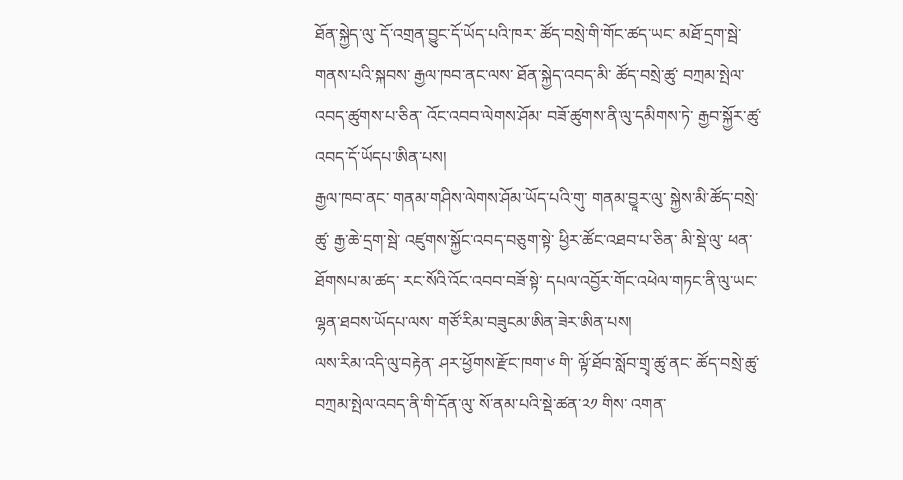ཐོན་སྐྱེད་ལུ་ དོ་འགྲན་བྱུང་དོ་ཡོད་པའི་ཁར་ ཚོད་བསྲེ་གི་གོང་ཚད་ཡང་ མཐོ་དྲག་སྦེ་གནས་པའི་སྐབས་ རྒྱལ་ཁབ་ནང་ལས་ ཐོན་སྐྱེད་འབད་མི་ ཚོད་བསྲེ་ཚུ་ བཀྲམ་སྤེལ་འབད་ཚུགས་པ་ཅིན་ འོང་འབབ་ལེགས་ཤོམ་ བཟོ་ཚུགས་ནི་ལུ་དམིགས་ཏེ་ རྒྱབ་སྐྱོར་ཚུ་ འབད་དོ་ཡོདཔ་ཨིན་པས།
རྒྱལ་ཁབ་ནང་ གནམ་གཤིས་ལེགས་ཤོམ་ཡོད་པའི་གུ་ གནམ་བྱཱར་ལུ་ སྐྱེས་མི་ཚོད་བསྲེ་ཚུ་ རྒྱ་ཆེ་དྲག་སྦེ་ འཛུགས་སྐྱོང་འབད་བཅུག་སྟེ་ ཕྱིར་ཚོང་འཐབ་པ་ཅིན་ མི་སྡེ་ལུ་ ཕན་ཐོགསཔ་མ་ཚད་ རང་སོའི་འོང་འབབ་བཟོ་སྟེ་ དཔལ་འབྱོར་གོང་འཕེལ་གཏང་ནི་ལུ་ཡང་ ལྷན་ཐབས་ཡོདཔ་ལས་ གཙོ་རིམ་བཟུངམ་ཨིན་ཟེར་ཨིན་པས།
ལས་རིམ་འདི་ལུ་བརྟེན་ ཤར་ཕྱོགས་རྫོང་ཁག་༦ གི་ ལྟོ་ཐོབ་སློབ་གྲྭ་ཚུ་ནང་ ཚོད་བསྲེ་ཚུ་ བཀྲམ་སྤེལ་འབད་ནི་གི་དོན་ལུ་ སོ་ནམ་པའི་སྡེ་ཚན་༢༡ གིས་ འགན་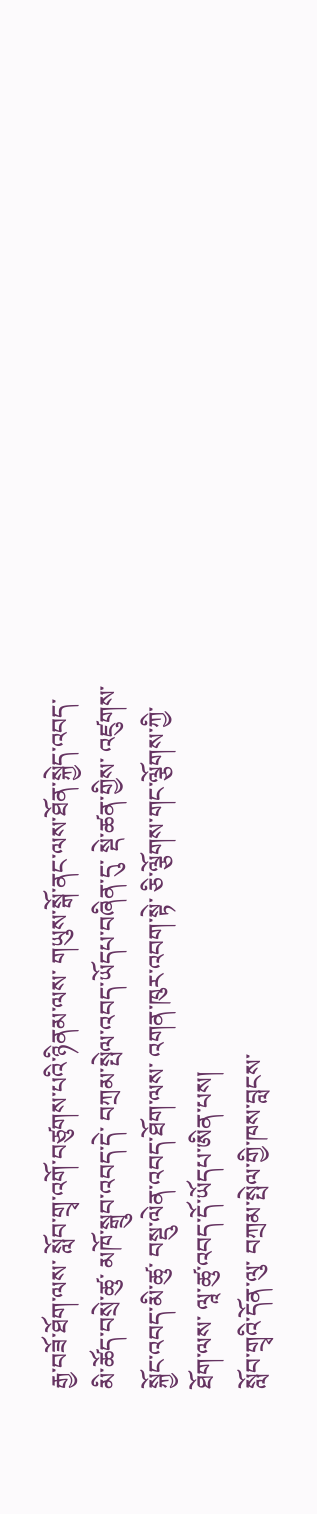རྒྱ་བཟོ་ཐོག་ལས་ སློབ་གྲྭ་འགོ་བཙུགས་པའི་ཉིནམ་ལས་ གཡུས་སྒོ་ནང་ལས་ཐོན་སྐྱེད་འབད་མི་ཚོད་བསྲེ་ཚུ་ མཁོ་སྒྲུབ་འབད་དེ་ བཀྲམ་སྤེལ་འབད་ཡོདཔ་བཞིན་དུ་ སྡེ་ཚན་གྱིས་ འཛུགས་སྐྱོང་འབད་མི་ཚུ་ བསྡུ་ལེན་འབད་ཐོག་ལས་ འགན་ཁུར་འབག་སྟེ་ ཅི་ལྕོགས་གང་ལྕོགས་ཀྱི་ཐོག་ལས་ ལཱ་ཚུ་འབད་དོ་ཡོདཔ་ཨིན་པས།
སློབ་གྲྭའི་དོན་ལུ་ བཀྲམ་སྤེལ་གྱི་ཁས་བླངས་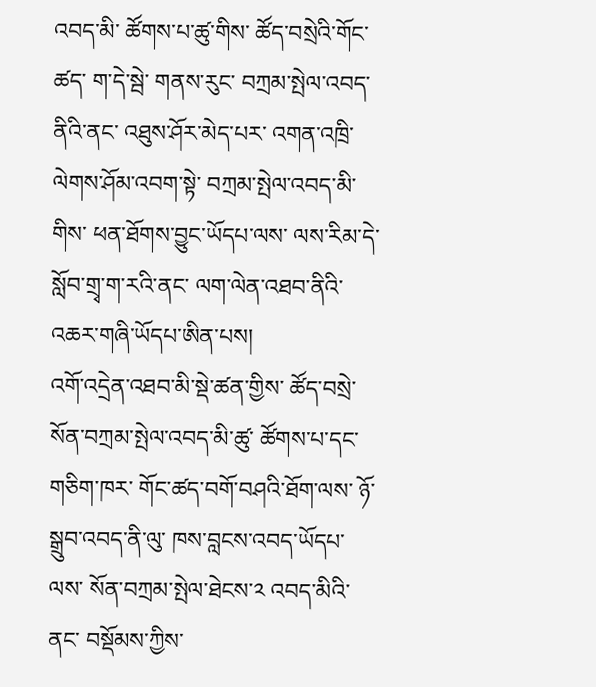འབད་མི་ ཚོགས་པ་ཚུ་གིས་ ཚོད་བསྲེའི་གོང་ཚད་ ག་དེ་སྦེ་ གནས་རུང་ བཀྲམ་སྤེལ་འབད་ནིའི་ནང་ འཐུས་ཤོར་མེད་པར་ འགན་འཁྲི་ལེགས་ཤོམ་འབག་སྟེ་ བཀྲམ་སྤེལ་འབད་མི་གིས་ ཕན་ཐོགས་བྱུང་ཡོདཔ་ལས་ ལས་རིམ་དེ་ སློབ་གྲྭ་ག་རའི་ནང་ ལག་ལེན་འཐབ་ནིའི་འཆར་གཞི་ཡོདཔ་ཨིན་པས།
འགོ་འདྲེན་འཐབ་མི་སྡེ་ཚན་གྱིས་ ཚོད་བསྲེ་སོན་བཀྲམ་སྤེལ་འབད་མི་ཚུ་ ཚོགས་པ་དང་གཅིག་ཁར་ གོང་ཚད་བགོ་བཤའི་ཐོག་ལས་ ཉོ་སྒྲུབ་འབད་ནི་ལུ་ ཁས་བླངས་འབད་ཡོདཔ་ལས་ སོན་བཀྲམ་སྤེལ་ཐེངས་༢ འབད་མིའི་ནང་ བསྡོམས་ཀྱིས་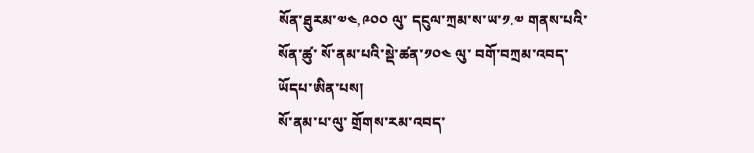སོན་ཐུརམ་༧༤,༩༠༠ ལུ་ དངུལ་ཀྲམ་ས་ཡ་༡.༧ གནས་པའི་སོན་ཚུ་ སོ་ནམ་པའི་སྡེ་ཚན་༡༠༤ ལུ་ བགོ་བཀྲམ་འབད་ཡོདཔ་ཨིན་པས།
སོ་ནམ་པ་ལུ་ གྲོགས་རམ་འབད་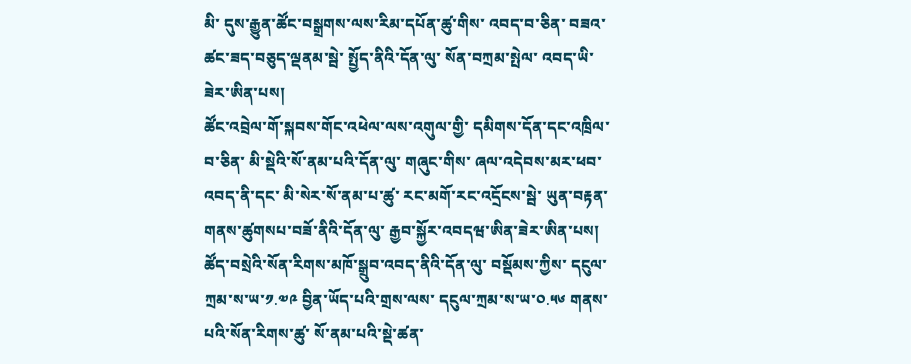མི་ དུས་རྒྱུན་ཚོང་བསྒྲགས་ལས་རིམ་དཔོན་ཚུ་གིས་ འབད་བ་ཅིན་ བཟའ་ཚང་ཟད་བཅུད་ལྡནམ་སྦེ་ སྤྱོད་ནིའི་དོན་ལུ་ སོན་བཀྲམ་སྤེལ་ འབད་ཡི་ཟེར་ཨིན་པས།
ཚོང་འབྲེལ་གོ་སྐབས་གོང་འཕེལ་ལས་འགུལ་གྱི་ དམིགས་དོན་དང་འཁྲིལ་བ་ཅིན་ མི་སྡེའི་སོ་ནམ་པའི་དོན་ལུ་ གཞུང་གིས་ ཞལ་འདེབས་མར་ཕབ་འབད་ནི་དང་ མི་སེར་སོ་ནམ་པ་ཚུ་ རང་མགོ་རང་འདྲོངས་སྦེ་ ཡུན་བརྟན་གནས་ཚུགསཔ་བཟོ་ནིའི་དོན་ལུ་ རྒྱབ་སྐྱོར་འབདཝ་ཨིན་ཟེར་ཨིན་པས།
ཚོད་བསྲེའི་སོན་རིགས་མཁོ་སྒྲུབ་འབད་ནིའི་དོན་ལུ་ བསྡོམས་ཀྱིས་ དངུལ་ཀྲམ་ས་ཡ་༡.༧༩ བྱིན་ཡོད་པའི་གྲས་ལས་ དངུལ་ཀྲམ་ས་ཡ་༠.༥༦ གནས་པའི་སོན་རིགས་ཚུ་ སོ་ནམ་པའི་སྡེ་ཚན་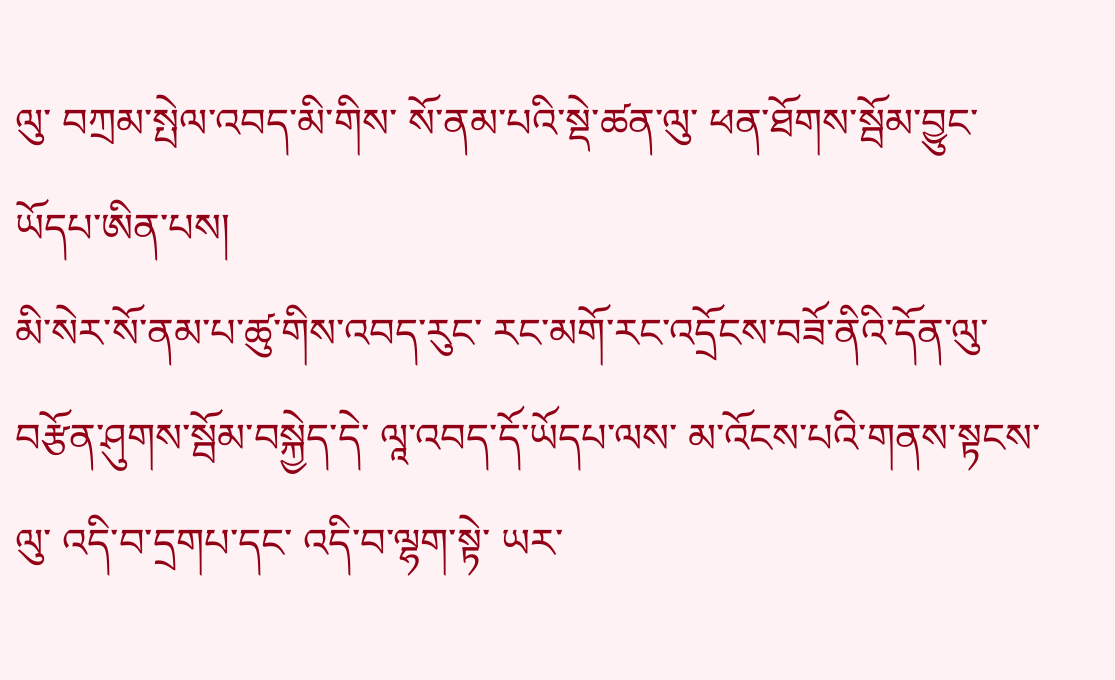ལུ་ བཀྲམ་སྤེལ་འབད་མི་གིས་ སོ་ནམ་པའི་སྡེ་ཚན་ལུ་ ཕན་ཐོགས་སྦོམ་བྱུང་ཡོདཔ་ཨིན་པས།
མི་སེར་སོ་ནམ་པ་ཚུ་གིས་འབད་རུང་ རང་མགོ་རང་འདྲོངས་བཟོ་ནིའི་དོན་ལུ་ བརྩོན་ཤུགས་སྦོམ་བསྐྱེད་དེ་ ལཱ་འབད་དོ་ཡོདཔ་ལས་ མ་འོངས་པའི་གནས་སྟངས་ལུ་ འདི་བ་དྲགཔ་དང་ འདི་བ་ལྷག་སྟེ་ ཡར་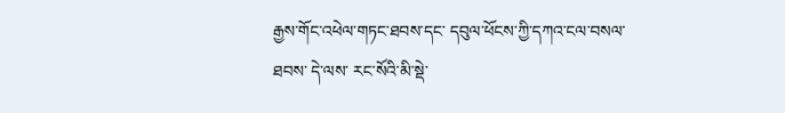རྒྱས་གོང་འཕེལ་གཏང་ཐབས་དང་ དབུལ་ཕོངས་ཀྱི་དཀའ་ངལ་བསལ་ཐབས་ དེ་ལས་ རང་སོའི་མི་སྡེ་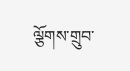ལྕོགས་གྲུབ་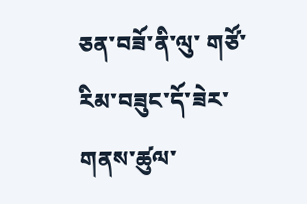ཅན་བཟོ་ནི་ལུ་ གཙོ་རིམ་བཟུང་དོ་ཟེར་ གནས་ཚུལ་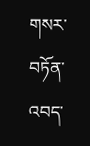གསར་བཏོན་འབད་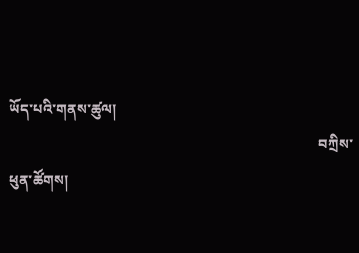ཡོད་པའི་གནས་ཚུལ།
                                                                                     བཀྲིས་ཕུན་ཚོགས།